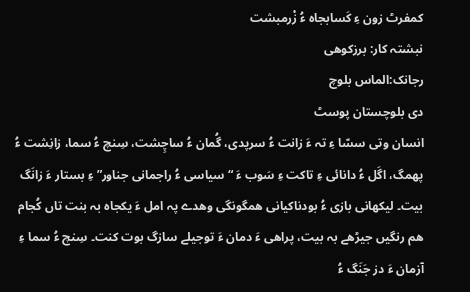کمفرٹ زون ءِ کَسابجاہ ءُ زْرمبشت
نبشتہ کار: برزکوھی
رجانک:الماس بلوچ
دی بلوچستان پوسٹ
انسان وتی سسّا ءِ تہ ءَ زانت ءُ سرپدی، گُمان ءُ ساچِشت، سِنچ ءُ سما، زانِشت ءُ پھمگ، اگَل ءُ دانائی ءِ تاکت ءِ سَوب ءَ “سیاسی ءُ راجمانی جناور” ءِ بستار ءَ زانَگ بیت۔ لیکھانی بازی ءُ بودناکیانی ھمگونگی وھدے پہ امل ءَ یکجاہ بہ بنت تاں کُجام ھم رنگیں جیڑھے بہ بیت، پراھی ءَ دمان ءَ توجیلے سازگ بوت کنت۔ سِنچ ءُ سما ءِ آزمان ءَ دز جَنَگ ءُ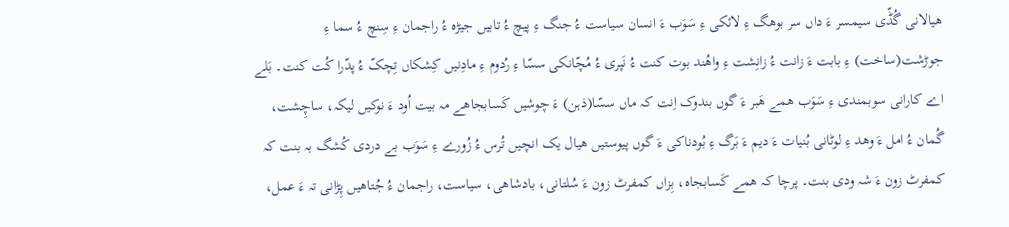ھیالانی گُڈّی سیمسر ءَ داں سر بوھگ ءِ لائکی ءِ سَوَب ءَ انسان سیاست ءُ جنگ ءِ پیچ ءُ تابیں جیڑہ ءُ راجمان ءِ سِنچ ءُ سما ءِ جوڑشت(ساخت) ءِ بابت ءَ زانت ءُ زانِشت ءِ واھُند بوت کنت ءُ نَپری ءُ مُچّانکی سسّا ءِ رُدوم ءِ مادِنیں کِشکاں تِچکّ ءُ پدّرا کُت کنت۔ بَلے اے کارانی سوبمندی ءِ سَوَب ھمے ھَبر ءَ گوں بندوک اِنت کہ ماں سسّا(ذہن) ءَ چوشیں کَسابجاھے مہ بیت اُود ءَ نوکیں لیکہ، ساچِشت، گُمان ءُ امل ءَ وھد ءِ لوٹانی بُنیات ءَ دیم ءَ بَرگ ءِ بُودناکی ءَ گوں پیوستیں ھیال یک انچیں تُرس ءُ زُورے ءِ سَوَب بے دردی کُشگ بہ بنت کہ کمفرٹ زون ءَ شہ ودی بنت۔ پرچا کہ ھمے کَسابجاہ، بِزاں کمفرٹ زون ءَ سُلتانی، بادشاھی، سیاست، راجمان ءُ جُتاھیں پِڑانی تہ ءَ عمل،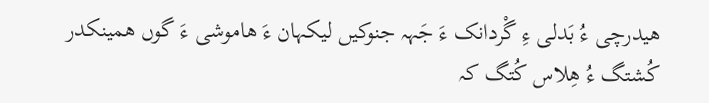ھیدرچی ءُ بَدلی ءِ گْردانک ءَ جَہہ جنوکیں لیکہان ءَ ھاموشی ءَ گوں ھمینکدر کُشتگ ءُ ھِلاس کُتگ کہ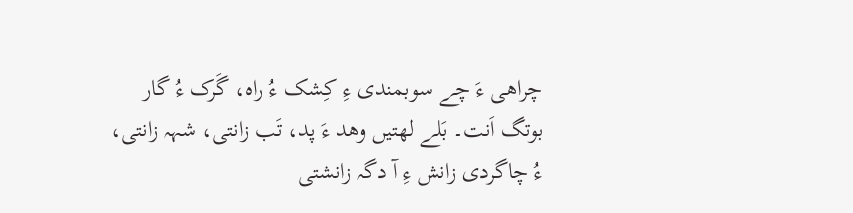چراھی ءَ چے سوبمندی ءِ کِشک ءُ راہ، گَرک ءُ گار بوتگ اَنت۔ بَلے لھتیں وھد ءَ پد، تَب زانتی، شہہ زانتی، ءُ چاگردی زانش ءِ آ دگہ زانشتی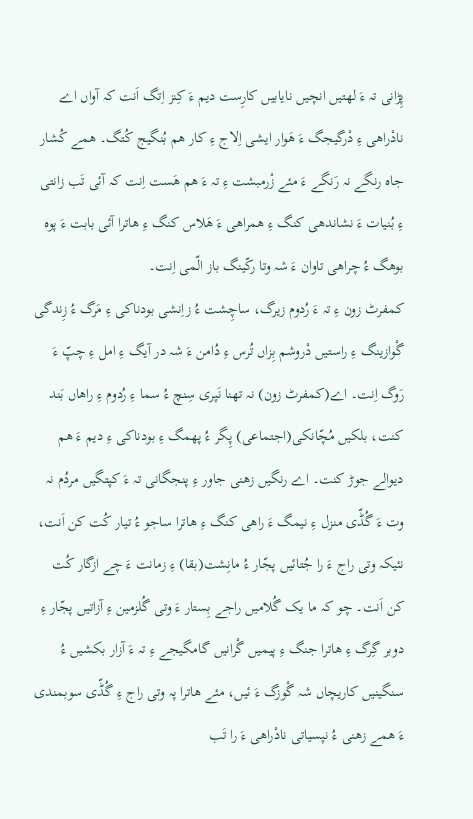پِڑانی تہ ءَ لھتیں انچیں نایابیں کارِست دیم ءَ کِنز اِتگ اَنت کہ آواں اے نادْراھی ءِ دْرگیجگ ءَ ھَوار ایشی اِلاج ءِ کار ھم بُنگیج کُتگ۔ ھمے کُشار جاہ رنگے نہ رَنگے ءَ مئے زْرمبشت ءِ تہ ءَ ھم ھَست اِنت کہ آئی تَب زانتی ءِ بُنیات ءَ نشاندھی کنگ ءِ ھمراھی ءَ ھَلاس کنگ ءِ ھاترا آئی بابت ءَ پوہ بوھگ ءُ چراھی تاوان ءَ شہ وتا رکّینگ باز الّمی اِنت۔
کمفرٹ زون ءِ تہ ءَ رُدوم زیرگ، ساچِشت ءُ زاِنشی بودناکی ءِ مَرگ ءُ زِندگی گْوازینگ ءِ راستیں دْروشم بِزاں تُرس ءِ دُامن ءَ شہ در آیگ ءِ امل ءِ چپّ ءَ رَوگ اِنت۔ اے(کمفرٹ زون) نہ تھنا نَپری سِنچ ءُ سما ءِ رُدوم ءِ راھاں بَند کنت، بلکیں مُچّانکی(اجتماعی) پِگر ءُ پھمگ ءِ بودناکی ءِ دیم ءَ ھم دیوالے جوڑ کنت۔ اے رنگیں زھنی جاور ءِ پنجگانی تہ ءَ کپتگیں مردُم نہ وت ءَ گُڈّی منزل ءِ نیمگ ءَ راھی کنگ ءِ ھاترا ساجو ءُ تیار کُت کن اَنت، نئیکہ وتی راج ءَ را جُتائیں پجّار ءُ مانِشت(بقا) ءِ زمانت ءَ چے ازگار کُت کن اَنت۔ چو کہ ما یک گُلامیں راجے بِستار ءَ وتی گُلزمین ءِ آزاتیں پجّار ءِ دوبر گِرگ ءِ ھاترا جنگ ءِ پیمیں گْرانیں گامگیجے ءِ تہ ءَ آزار بکشیں ءُ سنگینیں کاریچاں شہ گْوزگ ءَ ئیں، مئے ھاترا پہ وتی راج ءِ گُڈّی سوبمندی ءَ ھمے زھنی ءُ نپسیاتی نادْراھی ءَ را تَب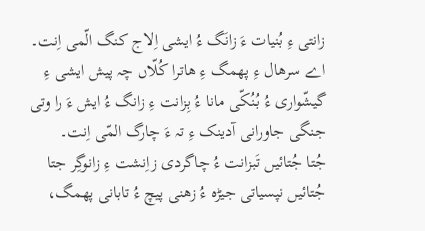زانتی ءِ بُنیات ءَ زانَگ ءُ ایشی اِلاج کنگ الّمی اِنت۔ اے سرھال ءِ پھمگ ءِ ھاترا کُلّاں چہ پیش ایشی ءِ گیشّواری ءُ بُنُکّی مانا ءُ بِزانت ءِ زانگ ءُ ایش ءَ را وتی جنگی جاورانی آدینک ءِ تہ ءَ چارگ المّی اِنت۔
جُتا جُتائیں تَبزانت ءُ چاگردی زاِنشت ءِ زانوگِر جتا جُتائیں نپسیاتی جیڑہ ءُ زھنی پیچ ءُ تابانی پھمگ،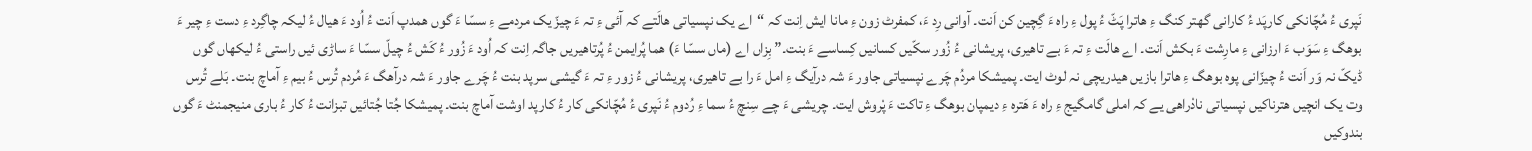نَپری ءُ مُچّانکی کارپَد ءُ کارانی گھتر کنگ ءِ ھاترا پَٹّ ءُ پول ءِ راہ ءَ گِچین کن اَنت۔ آوانی رِد ءَ، کمفرٹ زون ءِ مانا ایش اِنت کہ “اے یک نپسیاتی ھالَتے کہ آئی ءِ تہ ءَ چیزّ یک مردمے ءِ سسّا ءَ گوں ھمدپ اَنت ءُ اُود ءَ ھیال ءُ لیکہ چاگِرد ءِ دست ءِ چیر ءَ بوھگ ءِ سَوَب ءَ ارزانی ءِ مارِشت ءَ بکش اَنت۔ اے ھالَت ءِ تہ ءَ بے تاھیری، پریشانی ءُ زُور سکّیں کسانیں کِساسے ءَ بنت۔” بِزاں اے (ماں سسّا ءَ) ھما پُرایمن ءُ پُرتاھیریں جاگہ اِنت کہ اُود ءَ زُور ءُ کَش ءُ چیلّ سسّا ءَ ساڑی ئیں راستی ءُ لیکھاں گوں ڈیکّ نہ وَر اَنت ءُ چیزّانی پوہ بوھگ ءِ ھاترا بازیں ھیدریچی نہ لوٹ ایت۔ پمیشکا مردُم چَرے نپسیاتی جاور ءَ شہ درآیگ ءِ امل ءَ را بے تاھیری، پریشانی ءُ زور ءِ تہ ءَ گیشی سرپد بنت ءُ چَرے جاور ءَ شہ درآھگ ءَ مُردم تُرس ءُ بیم ءِ آماچ بنت۔ بَلے تُرس وت یک انچیں ھترناکیں نپسیاتی نادْراھی یے کہ املی گامگیج ءِ راہ ءَ ھَترہ ءِ دیمپان بوھگ ءِ تاکت ءَ پْروش ایت۔ چریشی ءَ چے سِنچ ءُ سما ءِ رُدوم ءُ نَپری ءُ مُچّانکی کار ءُ کارپد اوشت آماچ بنت۔ پمیشکا جُتا جُتائیں تبزانت ءُ کار ءُ باری منیجمنٹ ءَ گوں بندوکیں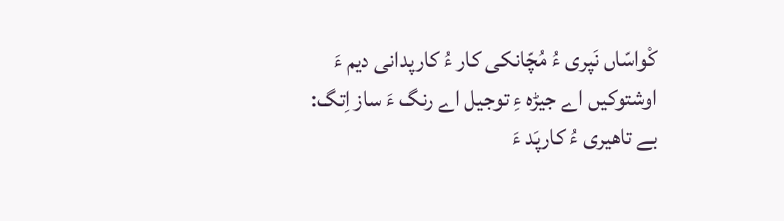کْواسّاں نَپری ءُ مُچّانکی کار ءُ کارپدانی دیم ءَ اوشتوکیں اے جیڑہ ءِ توجیل اے رنگ ءَ ساز اِتگ:
بے تاھیری ءُ کارپَد ءَ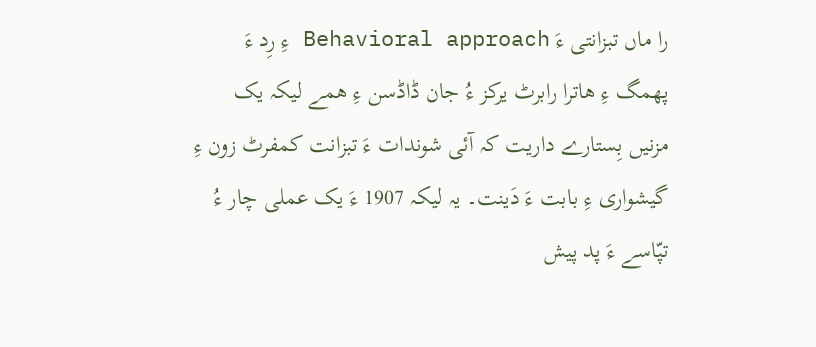را ماں تبزانتی ءَ Behavioral approach ءِ رِد ءَ پھمگ ءِ ھاترا رابرٹ یرکز ءُ جان ڈاڈسن ءِ ھمے لیکہ یک مزنیں بِستارے داریت کہ آئی شوندات ءَ تبزانت کمفرٹ زون ءِ گیشواری ءِ بابت ءَ دَینت۔ یہ لیکہ 1907 ءَ یک عملی چار ءُ تپّاسے ءَ پد پیش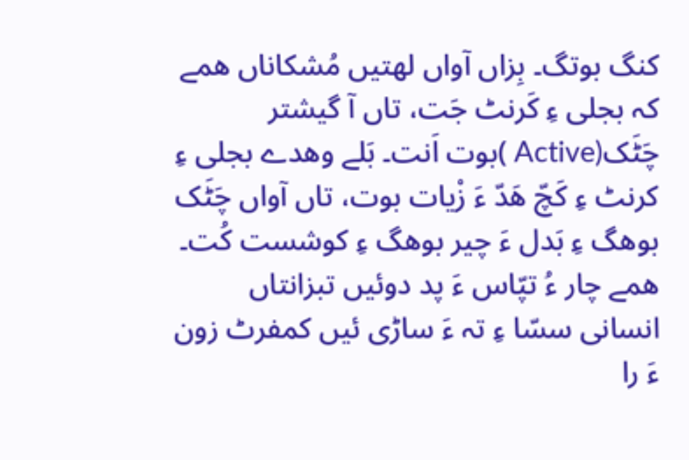کنگ بوتگ۔ بِزاں آواں لھتیں مُشکاناں ھمے کہ بجلی ءِ کَرنٹ جَت، تاں آ گیشتر چَٹَک(Active )بوت اَنت۔ بَلے وھدے بجلی ءِ کرنٹ ءِ کَچّ ھَدّ ءَ زْیات بوت، تاں آواں چَٹَک بوھگ ءِ بَدل ءَ چیر بوھگ ءِ کوشست کُت۔ ھمے چار ءُ تپّاس ءَ پد دوئیں تبزانتاں انسانی سسّا ءِ تہ ءَ ساڑی ئیں کمفرٹ زون ءَ را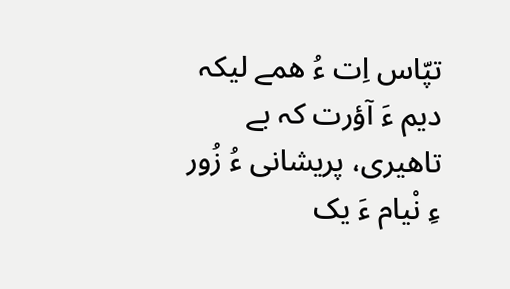تپّاس اِت ءُ ھمے لیکہ دیم ءَ آؤرت کہ بے تاھیری، پریشانی ءُ زُور ءِ نْیام ءَ یک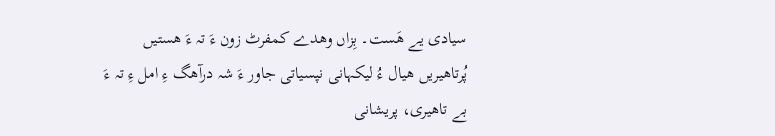سیادی یے ھَست۔ بِزاں وھدے کمفرٹ زون ءَ تہ ءَ ھستیں پُرتاھیریں ھیال ءُ لیکہانی نپسیاتی جاور ءَ شہ درآھگ ءِ امل ءِ تہ ءَ بے تاھیری، پریشانی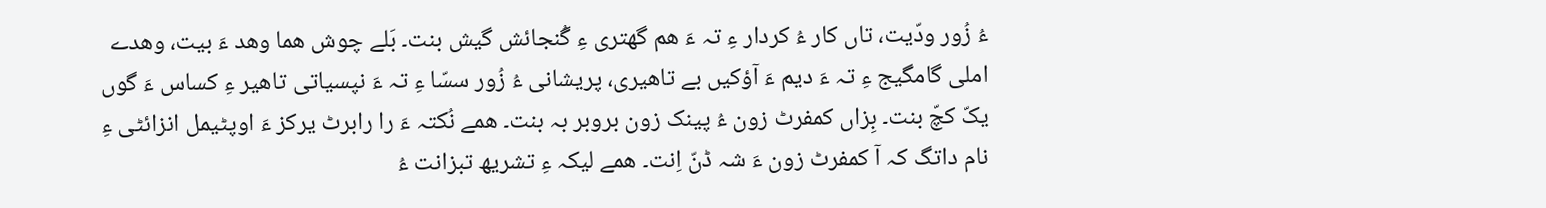ءُ زُور ودّیت، تاں کار ءُ کردار ءِ تہ ءَ ھم گھتری ءِ گُنجائش گیش بنت۔ بَلے چوش ھما وھد ءَ بیت، وھدے املی گامگیج ءِ تہ ءَ دیم ءَ آؤکیں بے تاھیری، پریشانی ءُ زُور سسّا ءِ تہ ءَ نپسیاتی تاھیر ءِ کساس ءَ گوں یکّ کچّ بنت۔ بِزاں کمفرٹ زون ءُ پینک زون بروبر بہ بنت۔ ھمے نُکتہ ءَ را رابرٹ یرکز ءَ اوپٹیمل انزائٹی ءِ نام داتگ کہ آ کمفرٹ زون ءَ شہ ڈنّ اِنت۔ ھمے لیکہ ءِ تشریھ تبزانت ءُ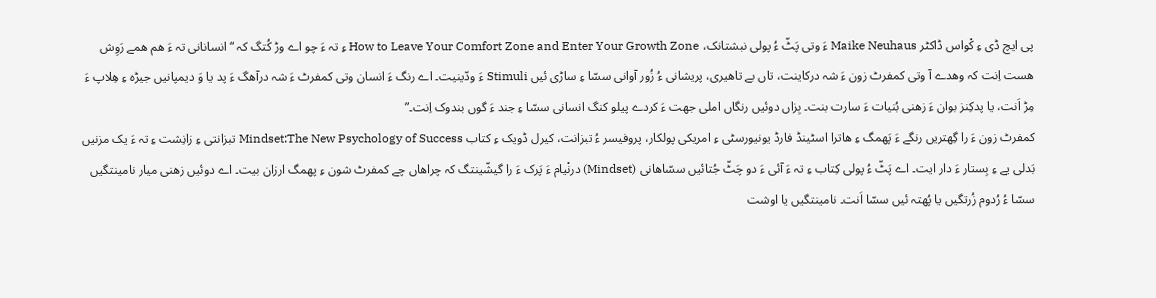پی ایچ ڈی ءِ کْواس ڈاکٹر Maike Neuhaus ءَ وتی پَٹّ ءُ پولی نبشتانک، How to Leave Your Comfort Zone and Enter Your Growth Zone ءِ تہ ءَ چو اے وڑ کُتگ کہ “انسانانی تہ ءَ ھم ھمے رَوِش ھست اِنت کہ وھدے آ وتی کمفرٹ زون ءَ شہ درکاینت، تاں بے تاھیری، پریشانی ءُ زُور آوانی سسّا ءِ ساڑی ئیں Stimuli ءَ ودّینیت۔ اے رنگ ءَ انسان وتی کمفرٹ ءَ شہ درآھگ ءَ پد یا وَ دیمپانیں جیڑہ ءِ ھِلاپ ءَ مِڑ اَنت، یا پدکِنز بوان ءَ زھنی بُنیات ءَ سارت بنت۔ بِزاں دوئیں رنگاں املی جھت ءَ کردے پیلو کنگ انسانی سسّا ءِ جند ءَ گوں بندوک اِنت۔”
کمفرٹ زون ءَ را گِھتریں رنگے ءَ پَھمگ ءِ ھاترا اسٹینڈ فارڈ یونیورسٹی ءِ امریکی پولکار، پروفیسر ءُ تبزانت، کیرل ڈویک ءِ کتاب Mindset:The New Psychology of Success تبزانتی ءِ زانِشت ءِ تہ ءَ یک مزنیں بَدلی یے ءِ بِستار ءَ دار ایت۔ اے پَٹّ ءُ پولی کِتاب ءِ تہ ءَ آئی ءَ دو چَٹّ جُتائیں سسّاھانی (Mindset) درنْیام ءَ پَرک ءَ را گیشّینتگ کہ چراھاں چے کمفرٹ شون ءِ پھمگ ارزان بیت۔ اے دوئیں زھنی میار نامینتگیں سسّا ءُ رُدوم زُرتگیں یا پُھتہ ئیں سسّا اَنت۔ نامینتگیں یا اوشت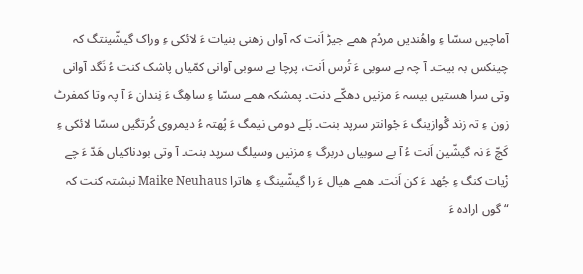آماچیں سسّا ءِ واھُندیں مردُم ھمے جیڑ اَنت کہ آواں زھنی بنیات ءَ لائکی ءِ وراک گیشّینتگ کہ چینکس بہ بیت۔ آ چہ بے سوبی ءَ تُرس اَنت، پرچا بے سوبی آوانی کمّیاں پاشک کنت ءُ نَگد آوانی وتی سرا ھستیں بیسہ ءَ مزنیں دھکّے دنت۔ پمشکہ ھمے سسّا ءِ ساھِگ ءَ نِندان ءَ آ پہ وتا کمفرٹ زون ءِ تہ زند گْوازینگ ءَ جْوانتر سرپد بنت۔ بَلے دومی نیمگ ءَ پُھتہ ءُ دیمروی کُرتگیں سسّا لائکی ءِ کَچّ ءَ نہ گیشّین اَنت ءُ آ بے سوبیاں دربرگ ءِ مزنیں وسیلگ سرپد بنت۔ آ وتی بودناکیاں ھَدّ ءَ چے زْیات کنگ ءِ جُھد ءَ کن اَنت۔ ھمے ھیال ءَ را گیشّینگ ءِ ھاترا Maike Neuhaus نبشتہ کنت کہ “گوں ارادہ ءَ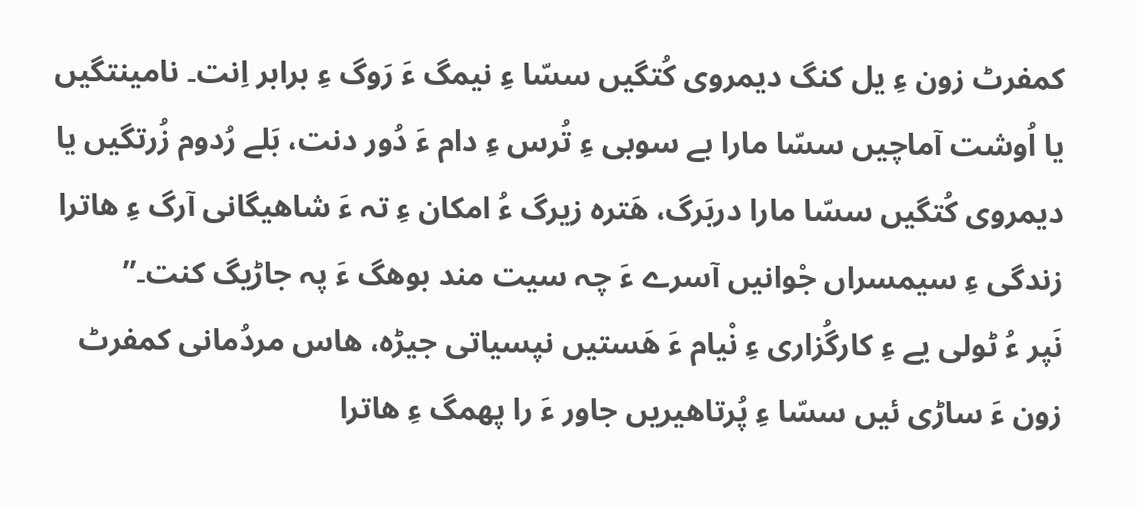کمفرٹ زون ءِ یل کنگ دیمروی کُتگیں سسّا ءِ نیمگ ءَ رَوگ ءِ برابر اِنت۔ نامینتگیں یا اُوشت آماچیں سسّا مارا بے سوبی ءِ تُرس ءِ دام ءَ دُور دنت، بَلے رُدوم زُرتگیں یا دیمروی کُتگیں سسّا مارا دربَرگ، ھَترہ زیرگ ءُ امکان ءِ تہ ءَ شاھیگانی آرگ ءِ ھاترا زندگی ءِ سیمسراں جْوانیں آسرے ءَ چہ سیت مند بوھگ ءَ پہ جاڑیگ کنت۔”
نَپر ءُ ٹولی یے ءِ کارگُزاری ءِ نْیام ءَ ھَستیں نپسیاتی جیڑہ، ھاس مردُمانی کمفرٹ زون ءَ ساڑی ئیں سسّا ءِ پُرتاھیریں جاور ءَ را پھمگ ءِ ھاترا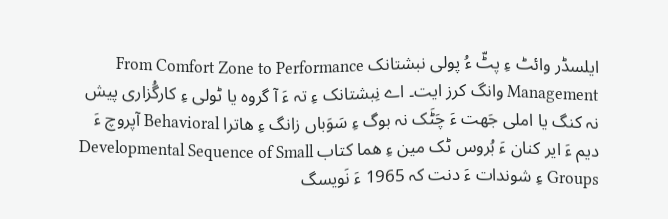ایلسڈر وائٹ ءِ پٹّ ءُ پولی نبشتانک From Comfort Zone to Performance Management وانگ کرز ایت۔ اے نِبشتانک ءِ تہ ءَ آ گروہ یا ٹولی ءِ کارگُزاری پیش نہ کنگ یا املی جَھت ءَ چَٹَک نہ بوگ ءِ سَوَباں زانگ ءِ ھاترا Behavioral آپروچ ءَ دیم ءَ ایر کنان ءَ بُروس ٹک مین ءِ ھما کتاب Developmental Sequence of Small Groups ءِ شوندات ءَ دنت کہ 1965 ءَ نَویسگ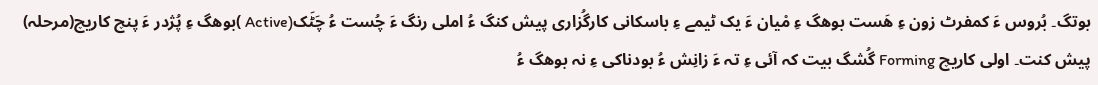بوتگ۔ بُروس ءَ کمفرٹ زون ءِ ھَست بوھگ ءِ مْیان ءَ یک ٹیمے ءِ باسکانی کارگُزاری پیش کنگ ءُ املی رنگ ءَ چُست ءُ چَٹَک(Active )بوھگ ءِ پُژدر ءَ پنچ کاریچ(مرحلہ) پیش کنت۔ اولی کاریچ Forming گُشگ بیت کہ آئی ءِ تہ ءَ زانِش ءُ بودناکی ءِ نہ بوھگ ءُ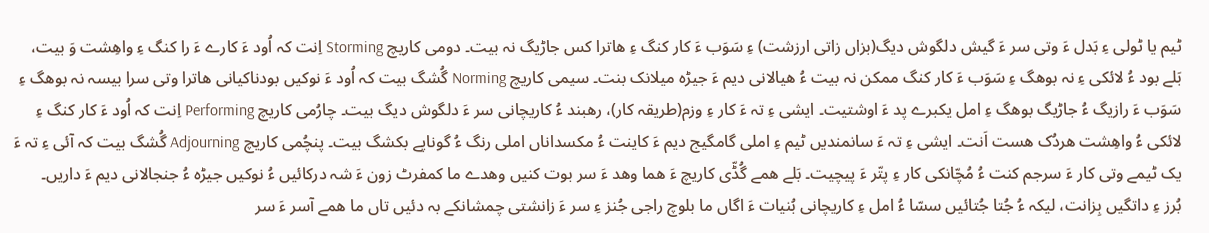ٹیم یا ٹولی ءِ بَدل ءَ وتی سر ءَ گیش دلگوش دیگ(بزاں زاتی ارزشت) ءِ سَوَب ءَ کار کنگ ءِ ھاترا کس جاڑیگ نہ بیت۔ دومی کاریچ Storming اِنت کہ اُود ءَ کارے ءَ را کنگ ءِ واھِشت وَ بیت، بَلے بود ءُ لائکی ءِ نہ بوھگ ءِ سَوَب ءَ کار کنگ ممکن نہ بیت ءُ ھیالانی دیم ءَ جیڑہ میلانک بنت۔ سیمی کاریچ Norming گُشگ بیت کہ اُود ءَ نوکیں بودناکیانی ھاترا وتی سرا بیسہ نہ بوھگ ءِ سَوَب ءَ رازیگ ءُ جاڑیگ بوھگ ءِ امل یکبرے پد ءَ اوشتیت۔ ایشی ءِ تہ ءَ کار ءِ وزم(طریقہ کار)، رھبند ءُ کاریچانی سر ءَ دلگوش دیگ بیت۔ چارُمی کاریچ Performing اِنت کہ اُود ءَ کار کنگ ءِ لائکی ءُ واھِشت ھردُک ھست اَنت۔ ایشی ءِ تہ ءَ سانمندیں ٹیم ءِ املی گامگیج دیم ءَ کاینت ءُ مکسداناں املی رنگ ءُ گوناپے بکشگ بیت۔ پنچُمی کاریچ Adjourning گُشگ بیت کہ آئی ءِ تہ ءَ یک ٹیمے وتی کار ءَ سرجم کنت ءُ مُچّانکی کار ءِ پتّر ءَ پیچیت۔ بَلے ھمے گُڈّی کاریچ ءَ ھما وھد ءَ سر بوت کنیں وھدے ما کمفرٹ زون ءَ شہ درکائیں ءُ نوکیں جیڑہ ءُ جنجالانی دیم ءَ داریں۔
بُرز ءِ داتگیں بِزانت، لیکہ ءُ جُتا جُتائیں سسّا ءُ امل ءِ کاریچانی بُنیات ءَ اگاں ما بلوچ راجی جُنز ءِ سر ءَ زانشتی چمشانکے بہ دئیں تاں ما ھمے آسر ءَ سر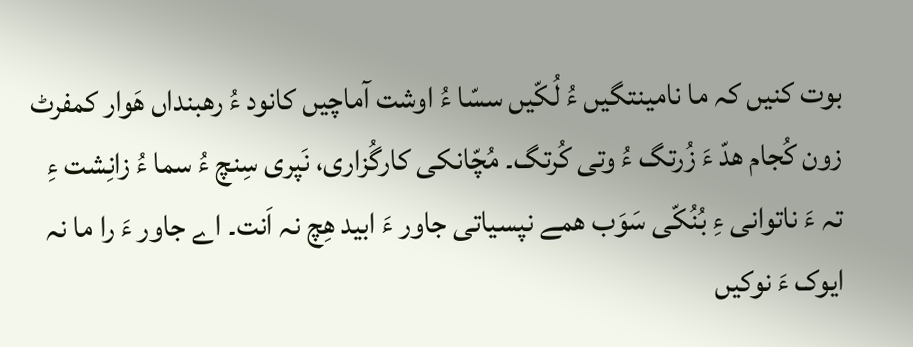بوت کنیں کہ ما نامینتگیں ءُ لُکّیں سسّا ءُ اوشت آماچیں کانود ءُ رھبنداں ھَوار کمفرٹ زون کُجام ھدّ ءَ زُرتگ ءُ وتی کُرتگ۔ مُچّانکی کارگُزاری، نَپری سِنچ ءُ سما ءُ زانِشت ءِ تہ ءَ ناتوانی ءِ بُنُکّی سَوَب ھمے نپسیاتی جاور ءَ ابید ھِچ نہ اَنت۔ اے جاور ءَ را ما نہ ایوک ءَ نوکیں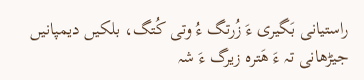راستیانی بَگیری ءَ زُرتگ ءُ وتی کُتگ، بلکیں دیمپانیں جیڑھانی تہ ءَ ھَترہ زیرگ ءَ شہ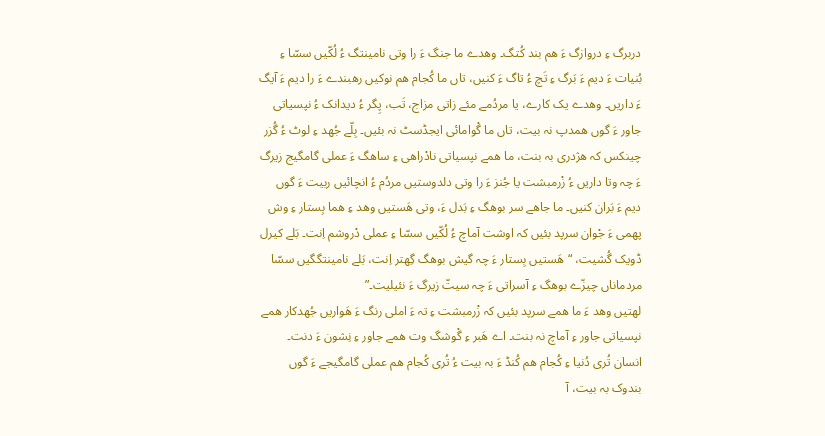دربرگ ءِ دروازگ ءَ ھم بند کُتگ۔ وھدے ما جنگ ءَ را وتی نامینتگ ءُ لُکّیں سسّا ءِ بُنیات ءَ دیم ءَ بَرگ ءِ تَچ ءُ تاگ ءَ کنیں، تاں ما کُجام ھم نوکیں رھبندے ءَ را دیم ءَ آیگ ءَ داریں۔ وھدے یک کارے، یا مردُمے مئے زاتی مزاج، تَب، پِگر ءُ دیدانک ءُ نپسیاتی جاور ءَ گوں ھمدپ نہ بیت، تاں ما گْوامائی ایجڈسٹ نہ بئیں۔ بِلّے جُھد ءِ لوٹ ءُ گُزر چینکس کہ ھژدری بہ بنت، ما ھمے نپسیاتی نادْراھی ءِ ساھگ ءَ عملی گامگیج زیرگ ءَ چہ وتا داریں ءُ زْرمبشت یا جُنز ءَ را وتی دلدوستیں مردُم ءُ انچائیں ربیت ءَ گوں دیم ءَ بَران کنیں۔ ما جاھے سر بوھگ ءِ بَدل ءَ، وتی ھَستیں وھد ءِ ھما بِستار ءِ وش پھمی ءَ جْوان سرپد بئیں کہ اوشت آماچ ءُ لُکّیں سسّا ءِ عملی دْروشم اِنت۔ بَلے کیرل ڈویک گُشیت، “ھَستیں بِستار ءَ چہ گیش بوھگ گِھتر اِنت، بَلے نامینتگگیں سسّا مردماناں چیزّے بوھگ ءِ آسراتی ءَ چہ سیتّ زیرگ ءَ نئیلیت۔”
لھتیں وھد ءَ ما ھمے سرپد بئیں کہ زْرمبشت ءِ تہ ءَ املی رنگ ءَ ھَواریں جُھدکار ھمے نپسیاتی جاور ءِ آماچ نہ بنت۔ اے ھَبر ءِ گْوشگ وت ھمے جاور ءِ نِشون ءَ دنت۔ انسان تُری دُنیا ءِ کُجام ھم کُنڈ ءَ بہ بیت ءُ تُری کُجام ھم عملی گامگیجے ءَ گوں بندوک بہ بیت، آ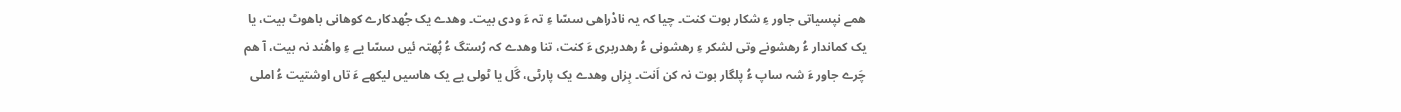ھمے نپسیاتی جاور ءِ شکار بوت کنت۔ چیا کہ یہ نادْراھی سسّا ءِ تہ ءَ ودی بیت۔ وھدے یک جُھدکارے کوھانی باھوٹ بیت، یا یک کماندار ءُ رھشونے وتی لشکر ءِ رھشونی ءُ رھدربری ءَ کنت، تنا وھدے کہ رُستگ ءُ پُھتہ ئیں سسّا یے ءِ واھُند نہ بیت، آ ھم چَرے جاور ءَ شہ ساپ ءُ پلگار بوت نہ کن اَنت۔ بِزاں وھدے یک پارٹی، گَل یا ٹولی یے یک ھاسیں لیکھے ءَ تاں اوشتیت ءُ املی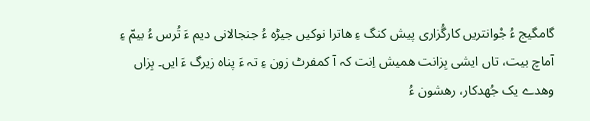گامگیج ءُ جْوانتریں کارگُزاری پیش کنگ ءِ ھاترا نوکیں جیڑہ ءُ جنجالانی دیم ءَ تُرس ءُ بیمّ ءِ آماچ بیت، تاں ایشی بِزانت ھمیش اِنت کہ آ کمفرٹ زون ءِ تہ ءَ پناہ زیرگ ءَ ایں۔ بِزاں وھدے یک جُھدکار، رھشون ءُ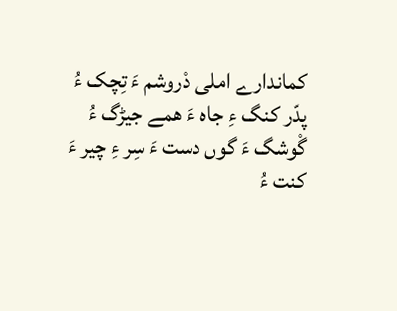کماندارے املی دْروشم ءَ تِچک ءُ پدّر کنگ ءِ جاہ ءَ ھمے جیڑگ ءُ گْوشگ ءَ گوں دست ءَ سِر ءِ چیر ءَ کنت ءُ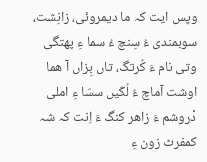وپس ایت کہ ما دیمروئی، زانِشت، سوبمندی ءُ سِنچ ءُ سما ءِ پھتگی وتی نام ءَ کُرتگ، تاں بِزاں آ ھما اوشت آماچ ءُ لُکّیں سسّا ءِ املی دْروشم ءَ زاھر کنگ ءَ اِنت کہ شہ کمفرٹ زون ءِ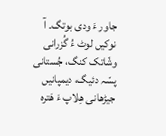جاور ءَ ودی بوتگ۔ آ نوکیں لوٹ ءُ گُزرانی وشّاتک کنگ، جُستانی پسّہ دئیگ، دیمپانیں جیڑھانی ھِلاپ ءَ ھَترہ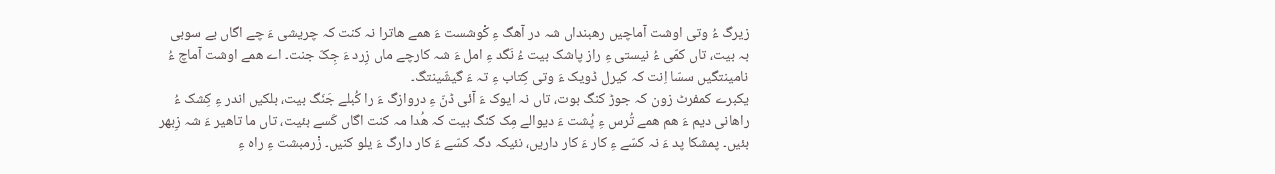زیرگ ءُ وتی اوشت آماچیں رھبنداں شہ در آھگ ءِ کْوشست ءَ ھمے ھاترا نہ کنت کہ چریشی ءَ چے اگاں بے سوبی بہ بیت، تاں کمّی ءُ نیستی ءِ راز پاشک بیت ءُ نَگد ءِ امل ءَ شہ کارچے ماں زِرد ءَ جِکّ جنت۔ اے ھمے اوشت آماچ ءُ نامینتگیں سسّا اِنت کہ کیرل ڈویک ءَ وتی کِتاب ءِ تہ ءَ گیشّینتگ۔
یکبرے کمفرٹ زون کہ جوڑ کنگ بوت، تاں نہ ایوک ءَ آئی ڈنّ ءِ دروازگ ءَ را کُبلے جَنَگ بیت، بلکیں اندر ءِ کِشک ءُ راھانی دیم ءَ ھم ھمے تُرس ءِ پُشت ءَ دیوالے مِک کنگ بیت کہ ھُدا مہ کنت اگاں کَسے بئیت، تاں ما تاھیر ءَ شہ زِبھر بئیں۔ پمشکا پد ءَ نہ کسّے ءِ کار ءَ کار داریں، نئیکہ دگہ کسّے ءَ کار دارگ ءَ یلو کنیں۔ زْرمبشت ءِ راہ ءِ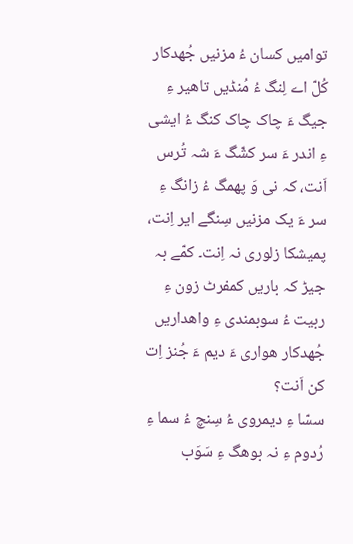توامیں کسان ءُ مزنیں جُھدکار کُلّ اے لِنگ ءُ مُنڈیں تاھیر ءِ جیگ ءَ چاک چاک کنگ ءُ ایشی ءِ اندر ءَ سر کشّگ ءَ شہ تُرس اَنت، کہ نی وَ پھمگ ءُ زانگ ءِ سر ءَ یک مزنیں سِنگے ایر اِنت، پمیشکا زلوری نہ اِنت۔ کمّے بہ جیڑ کہ باریں کمفرٹ زون ءِ ربیت ءُ سوبمندی ءِ واھداریں جُھدکار ھواری ءَ دیم ءَ جُنز اِت کن اَنت؟
سسّا ءِ دیمروی ءُ سِنچ ءُ سما ءِ رُدوم ءِ نہ بوھگ ءِ سَوَب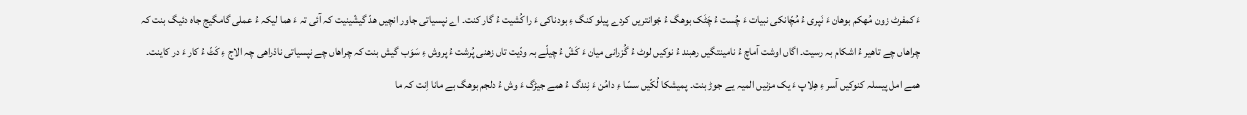ءَ کمفرٹ زون مُھکم بوھان ءَ نَپری ءُ مُچّانکی نبیات ءَ چُست ءُ چَٹَک بوھگ ءُ جْوانتریں کردے پیلو کنگ ءِ بودناکی ءَ را کُشیت ءُ گار کنت۔ اے نپسیاتی جاور انچیں ھدّ گیشّینیت کہ آئی تہ ءَ ھما لیکہ ءُ عملی گامگیج جاہ دئیگ بنت کہ چراھاں چے تاھیر ءُ اشکام بہ رسیت۔ اگاں اوشت آماچ ءُ نامینتگیں رھبند ءُ نوکیں لوٹ ءُ گُزرانی میان ءَ کَشّ ءُ چیلّے بہ ودّیت تاں زھنی پُرشت ءُ پروش ءِ سَوَب گیش بنت کہ چراھاں چے نپسیاتی نادْراھی چہ الاج ءِ کَٹّ ءُ کار ءَ در کاینت۔ ھمے امل پیسلہ کنوکیں آسر ءِ ھِلاپ ءَ یک مزنیں المیہ یے جوڑ بنت۔ پمیشکا لُکّیں سسّا ءِ دامُن ءَ نِندگ ءُ ھمے جیڑگ ءَ وش ءُ دلجم بوھگ بے مانا اِنت کہ ما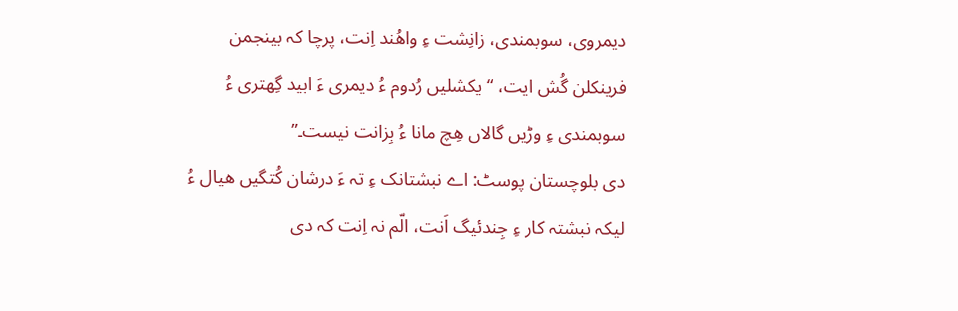دیمروی، سوبمندی، زانِشت ءِ واھُند اِنت، پرچا کہ بینجمن فرینکلن گُش ایت، “یکشلیں رُدوم ءُ دیمری ءَ ابید گِھتری ءُ سوبمندی ءِ وڑیں گالاں ھِچ مانا ءُ بِزانت نیست۔”
دی بلوچستان پوسٹ: اے نبشتانک ءِ تہ ءَ درشان کُتگیں ھیال ءُ لیکہ نبشتہ کار ءِ جِندئیگ اَنت، الّم نہ اِنت کہ دی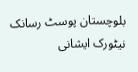بلوچستان پوسٹ رسانک نیٹورک ایشانی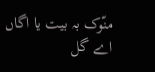منّوک بہ بیت یا اگاں اے گل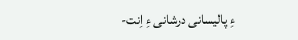ءِ پالیسانی درشانی ءِ اِنت-